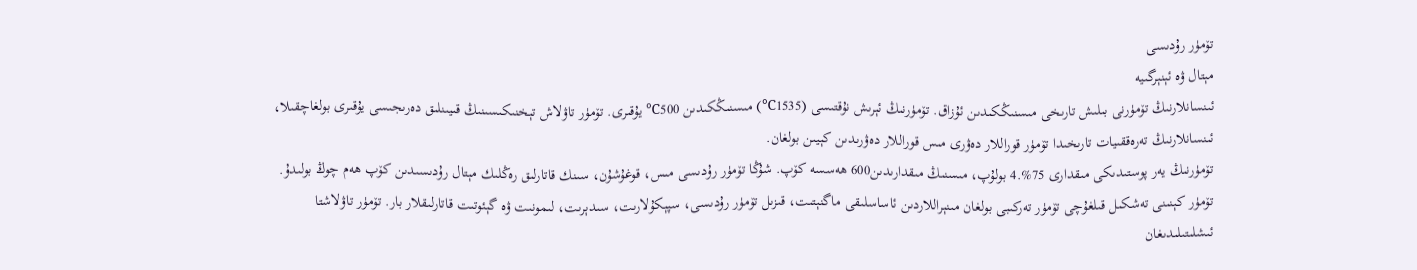تۆمۈر رۇدىسى
مېتال ۋە ئېنېرگىيە
ئىنسانلارنىڭ تۆمۈرنى بىلىش تارىخى مىسنىڭكىدىن ئۇزاق. تۆمۈرنىڭ ئېرىش نۇقتىسى (1535℃) مىسنىڭكىدىن 500℃ يۇقىرى. تۆمۈر تاۋلاش تېخنىكىسىنىڭ قىيىنلىق دەرىجىسى يۇقىرى بولغاچقىلا، ئىنسانلارنىڭ تەرەققىيات تارىخىدا تۆمۈر قوراللار دەۋرى مىس قوراللار دەۋرىدىن كېيىن بولغان.
تۆمۈرنىڭ يەر پوستىدىكى مىقدارى 75%.4 بولۇپ، مىسنىڭ مىقدارىدىن600 ھەسسە كۆپ. شۇڭا تۆمۈر رۇدىسى مىس، قوغۇشۇن، سىنك قاتارلىق رەڭلىك مېتال رۇدىسىدىن كۆپ ھەم چوڭ بولىدۇ. تۆمۈر كېنىنى تەشكىل قىلغۇچى تۆمۈر تەركىبى بولغان مىنېراللاردىن ئاساسلىقى ماگنېتىت، قىزىل تۆمۈر رۇدىسى، سپېكۇلارىت، سىدېرىت، لىمونىت ۋە گېئوتىت قاتارلىقلار بار. تۆمۈر تاۋلاشتا ئىشلىتىلىدىغان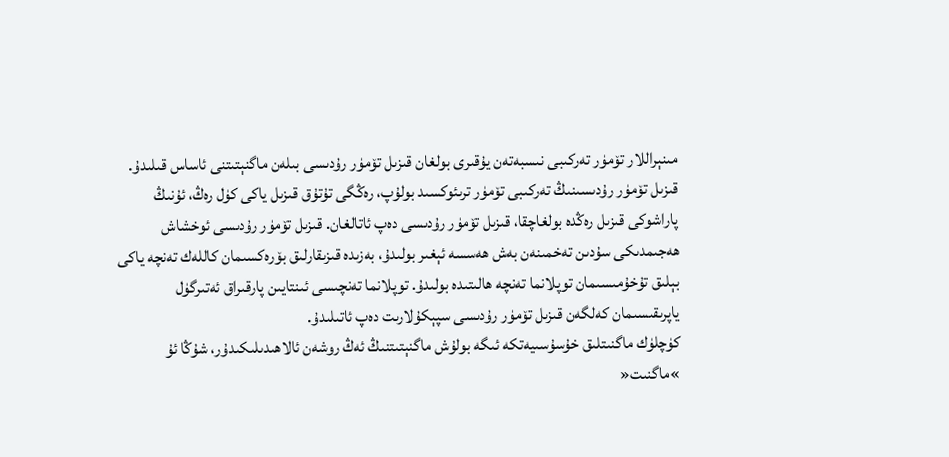مىنېراللار تۆمۈر تەركىبى نىسبەتەن يۇقىرى بولغان قىزىل تۆمۈر رۇدىسى بىلەن ماگنېتىتنى ئاساس قىلىدۇ.
قىزىل تۆمۈر رۇدىسىنىڭ تەركىبى تۆمۈر ترىئوكسىد بولۇپ، رەڭگى تۇتۇق قىزىل ياكى كۈل رەڭ، ئۇنىڭ پاراشوكى قىزىل رەڭدە بولغاچقا، قىزىل تۆمۈر رۇدىسى دەپ ئاتالغان. قىزىل تۆمۈر رۇدىسى ئوخشاش ھەجىمدىكى سۇدىن تەخمىنەن بەش ھەسسە ئېغىر بولىدۇ، بەزىدە قىزىقارلىق بۆرەكسىمان كاللەك تەنچە ياكى بېلىق تۇخۇمىسىمان توپلانما تەنچە ھالىتىدە بولىدۇ. توپلانما تەنچىسى ئىنتايىن پارقىراق ئەتىرگۈل ياپرىقىسىمان كەلگەن قىزىل تۆمۈر رۇدىسى سپېكۇلارىت دەپ ئاتىلىدۇ.
كۈچلۈك ماگنىتلىق خۇسۇسىيەتكە ئىگە بولۇش ماگنېتىتنىڭ ئەڭ روشەن ئالاھىدىلىكىدۇر، شۇڭا ئۇ »ماگنىت«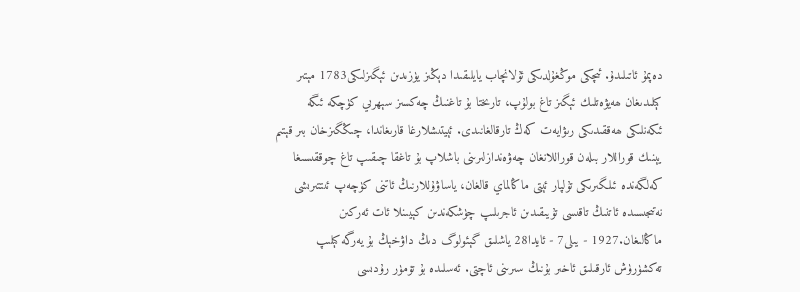دەپمۇ ئاتىلىدۇ. ئىچكى موڭغۇلدىكى ئۇلانچاب يايلىقىدا دېڭىز يۈزىدىن ئېگىزلىكى1783 مېتىر كېلىدىغان ھەيۋەتلىك ئېگىز تاغ بولۇپ، تارىختا بۇ تاغنىڭ چەكسىز سېھرىي كۈچكە ئىگە ئىكەنلىكى ھەققىدىكى رىۋايەت كەڭ تارقالغانىدى. ئېيتىشلارغا قارىغاندا، چىڭگىزخان بىر قېتىم يېنىك قوراللار بىلەن قوراللانغان چەۋەندازلىرىنى باشلاپ بۇ تاغقا چىقىپ تاغ چوققىسىغا كەلگەندە ئىلگىرىكى تۇلپار ئېتى ماڭالماي قالغان، ياساۋۇللارنىڭ ئاتنى كۈچەپ ئىتتىرىشى نەتىجىسىدە ئاتنىڭ تاقىسى تۇيىقىدىن ئاجرىلىپ چۈشكەندىن كېيىنلا ئات ئەركىن ماڭالىغان.1927 - يىلى7 - ئايدا28 ياشلىق گېئولوگ دىڭ داۋخېڭ بۇ يەرگە كېلىپ تەكشۈرۈش ئارقىلىق ئاخىر بۇنىڭ سىرىنى ئاچتى. ئەسلىدە بۇ تۆمۈر رۇدىسى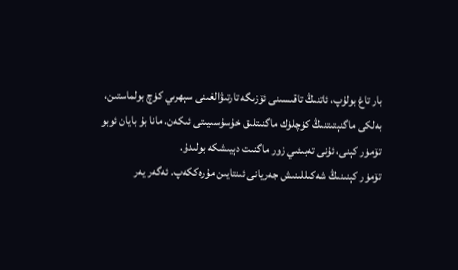بار تاغ بولۇپ، ئاتنىڭ تاقىسىنى ئۆزىگە تارتىۋالغىنى سېھرىي كۈچ بولماستىن، بەلكى ماگنېتىتنىڭ كۈچلۈك ماگنىتلىق خۇسۇسىيىتى ئىكەن. مانا بۇ بايان ئوبو تۆمۈر كېنى، ئۇنى تەبىئىي زور ماگنىت دېيىشكە بولىدۇ.
تۆمۈر كېنىنىڭ شەكىللىنىش جەريانى ئىنتايىن مۇرەككەپ. ئەگەر يەر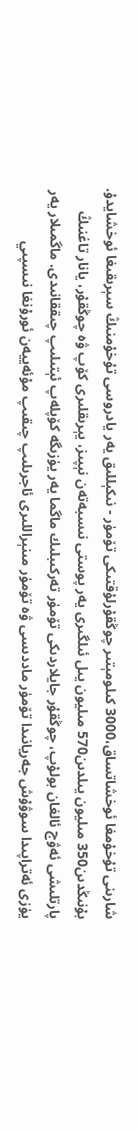شارىنى تۇخۇمغا ئوخشاتساق،3000 كىلومېتىر چوڭقۇرلۇقتىكى تۆمۈر - نىكېللىق يەر يادروسى تۇخۇمنىڭ سېرىقىغا ئوخشايدۇ. بۇنىڭدىن350 مىليون يىلدىن570 مىليون يىل ئىلگىرى يەر پوستى نىسبەتەن نېپىز، يېرىقلىرى كۆپ ۋە چوڭقۇر، يانار تاغنىڭ پارتلىشى ئەۋج ئالغان بولۇپ، چوڭقۇر جايلاردىكى تۆمۈر تەركىبلىك ماگما يەر يۈزىگە كۆپلەپ ئېتىلىپ چىققانىدى. ماگمىلار يەر يۈزى ئەتراپىدا سوۋۇش جەريانىدا تۆمۈر ماددىسى ۋە تۆمۈر مىنېراللىرى ئاجرىلىپ چىقىپ مۇئەييەن ئورۇنغا نىسپىي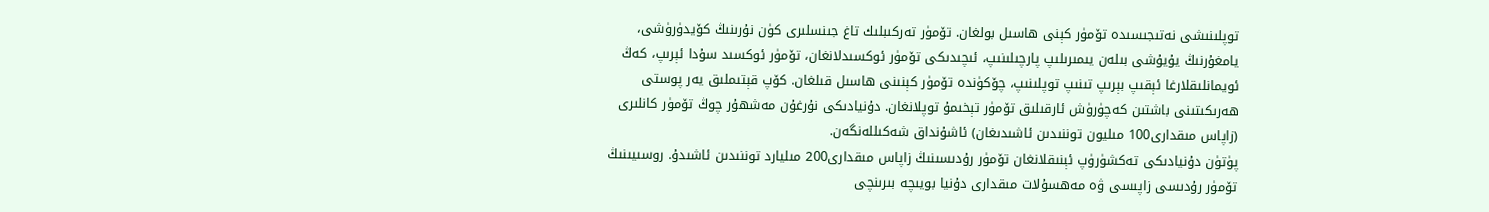توپلىنىشى نەتىجىسىدە تۆمۈر كېنى ھاسىل بولغان. تۆمۈر تەركىبلىك تاغ جىنسلىرى كۈن نۇرىنىڭ كۆيدۈرۈشى، يامغۇرنىڭ يۇيۇشى بىلەن يىمىرىلىپ پارچىلىنىپ، ئىچىدىكى تۆمۈر ئوكسىدلانغان، تۆمۈر ئوكسىد سۇدا ئېرىپ، كەڭ ئويمانلىقلارغا ئېقىپ بېرىپ تىنىپ توپلىنىپ، چۆكۈندە تۆمۈر كېنىنى ھاسىل قىلغان. كۆپ قېتىملىق يەر پوستى ھەرىكىتىنى باشتىن كەچۈرۈش ئارقىلىق تۆمۈر تېخىمۇ توپلانغان. دۇنيادىكى نۇرغۇن مەشھۇر چوڭ تۆمۈر كانلىرى (زاپاس مىقدارى100 مىليون توننىدىن ئاشىدىغان) ئاشۇنداق شەكىللەنگەن.
پۈتۈن دۇنيادىكى تەكشۈرۈپ ئېنىقلانغان تۆمۈر رۇدىسىنىڭ زاپاس مىقدارى200 مىليارد توننىدىن ئاشىدۇ. روسىيىنىڭ تۆمۈر رۇدىسى زاپىسى ۋە مەھسۇلات مىقدارى دۇنيا بويىچە بىرىنچى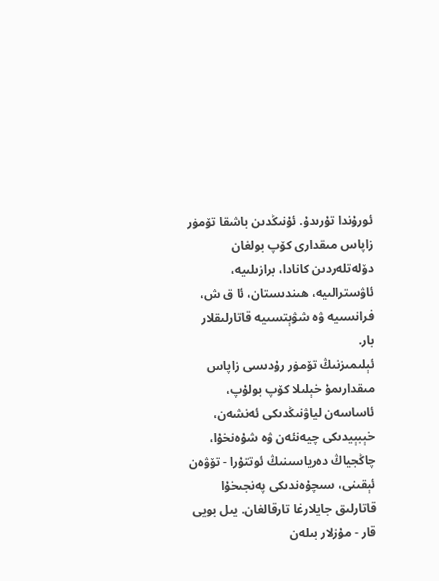ئورۇندا تۇرىدۇ. ئۇنىڭدىن باشقا تۆمۈر زاپاس مىقدارى كۆپ بولغان دۆلەتلەردىن كانادا، برازىلىيە، ئاۋسترالىيە، ھىندىستان، ئا ق ش، فرانسىيە ۋە شۋېتسىيە قاتارلىقلار بار.
ئېلىمىزنىڭ تۆمۈر رۇدىسى زاپاس مىقدارىمۇ خېلىلا كۆپ بولۇپ، ئاساسەن لياۋنىڭدىكى ئەنشەن، خېبېيدىكى چيەنئەن ۋە شۇەنخۇا، چاڭجياڭ دەرياسىنىڭ ئوتتۇرا - تۆۋەن ئېقىنى، سىچۇەندىكى پەنجىخۇا قاتارلىق جايلارغا تارقالغان. يىل بويى قار - مۇزلار بىلەن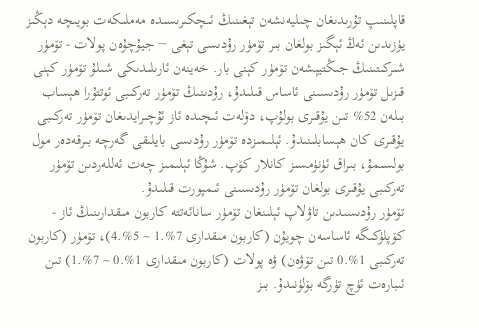قاپلىنىپ تۇرىدىغان چىليەنشەن تېغىنىڭ ئىچكىرىسىدە مەملىكەت بويىچە دېڭىز يۈزىدىن ئەڭ ئېگىز بولغان بىر تۆمۈر رۇدىسى تېغى − جيۇچۇەن پولات - تۆمۈر شىركىتىنىڭ جىڭتيېشەن تۆمۈر كېنى بار. خەينەن ئارىلىدىكى شىلۇ تۆمۈر كېنى قىزىل تۆمۈر رۇدىسىنى ئاساس قىلىدۇ، رۇدىنىڭ تۆمۈر تەركىبى ئوتتۇرا ھېساب بىلەن 52% تىن يۇقىرى بولۇپ، دۆلەت ئىچىدە ئاز ئۇچىرايدىغان تۆمۈر تەركىبى يۇقىرى كان ھېسابلىنىدۇ. ئېلىمىزدە تۆمۈر رۇدىسى بايلىقى گەرچە بىرقەدەر مول بولسىمۇ، بىراق ئۈنۈمسىز كانلار كۆپ. شۇڭا ئېلىمىز چەت ئەللەردىن تۆمۈر تەركىبى يۇقىرى بولغان تۆمۈر رۇدىسىنى ئىمپورت قىلىدۇ.
تۆمۈر رۇدىسىدىن تاۋلاپ ئېلىنغان تۆمۈر سانائەتتە كاربون مىقدارىنىڭ ئاز - كۆپلۈكىگە ئاساسەن چويۇن (كاربون مىقدارى 7%.1 ~ 5%.4)، تۆمۈر (كاربون تەركىبى 1%.0 تىن تۆۋەن) ۋە پولات (كاربون مىقدارى 1%.0 ~ 7%.1) تىن ئىبارەت ئۈچ تۈرگە بۆلۈنىدۇ. بىز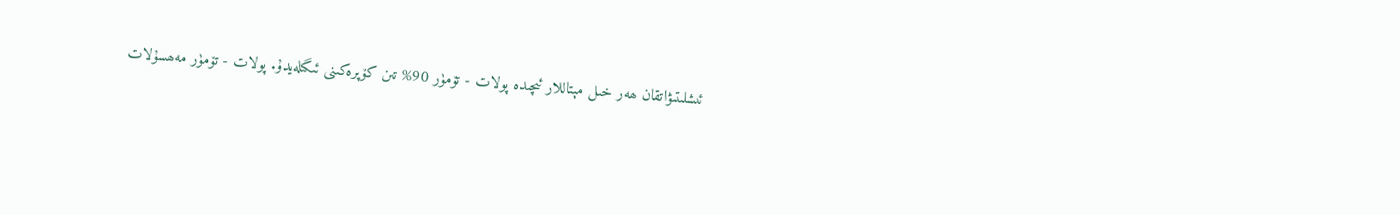ئىشلىتىۋاتقان ھەر خىل مېتاللار ئىچىدە پولات - تۆمۈر 90% تىن كۆپرەكىنى ئىگىلەيدۇ. پولات - تۆمۈر مەھسۇلات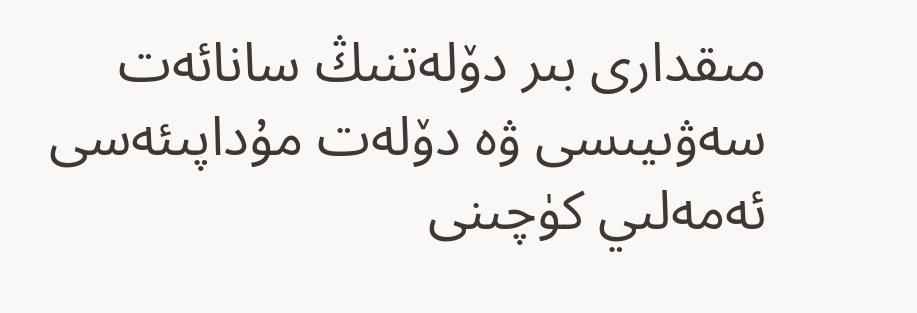مىقدارى بىر دۆلەتنىڭ سانائەت سەۋىيىسى ۋە دۆلەت مۇداپىئەسى ئەمەلىي كۈچىنى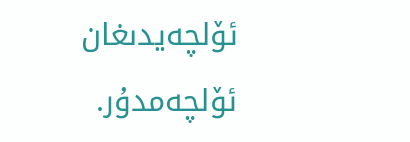ئۆلچەيدىغان ئۆلچەمدۇر.